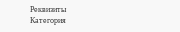Реквизиты
Категория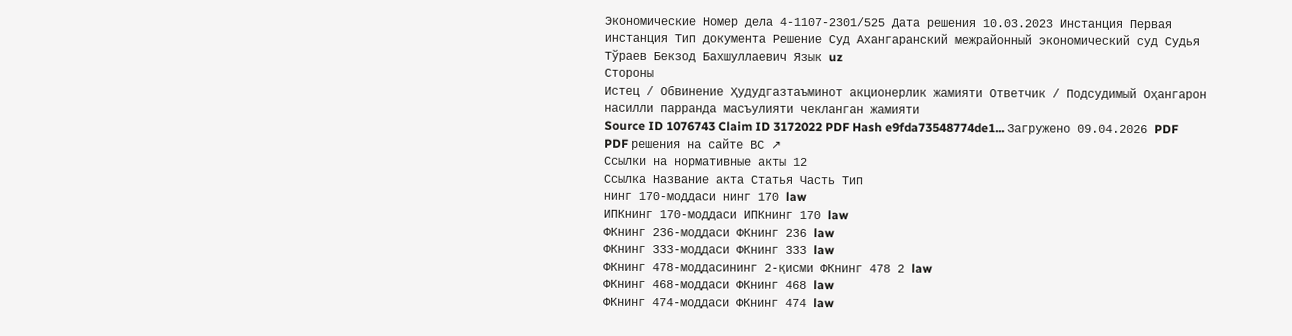Экономические Номер дела 4-1107-2301/525 Дата решения 10.03.2023 Инстанция Первая инстанция Тип документа Решение Суд Ахангаранский межрайонный экономический суд Судья Тўраев Бекзод Бахшуллаевич Язык uz
Стороны
Истец / Обвинение Ҳудудгазтаъминот акционерлик жамияти Ответчик / Подсудимый Оҳангарон насилли парранда масъулияти чекланган жамияти
Source ID 1076743 Claim ID 3172022 PDF Hash e9fda73548774de1... Загружено 09.04.2026 PDF PDF решения на сайте ВС ↗
Ссылки на нормативные акты 12
Ссылка Название акта Статья Часть Тип
нинг 170-моддаси нинг 170 law
ИПКнинг 170-моддаси ИПКнинг 170 law
ФКнинг 236-моддаси ФКнинг 236 law
ФКнинг 333-моддаси ФКнинг 333 law
ФКнинг 478-моддасининг 2-қисми ФКнинг 478 2 law
ФКнинг 468-моддаси ФКнинг 468 law
ФКнинг 474-моддаси ФКнинг 474 law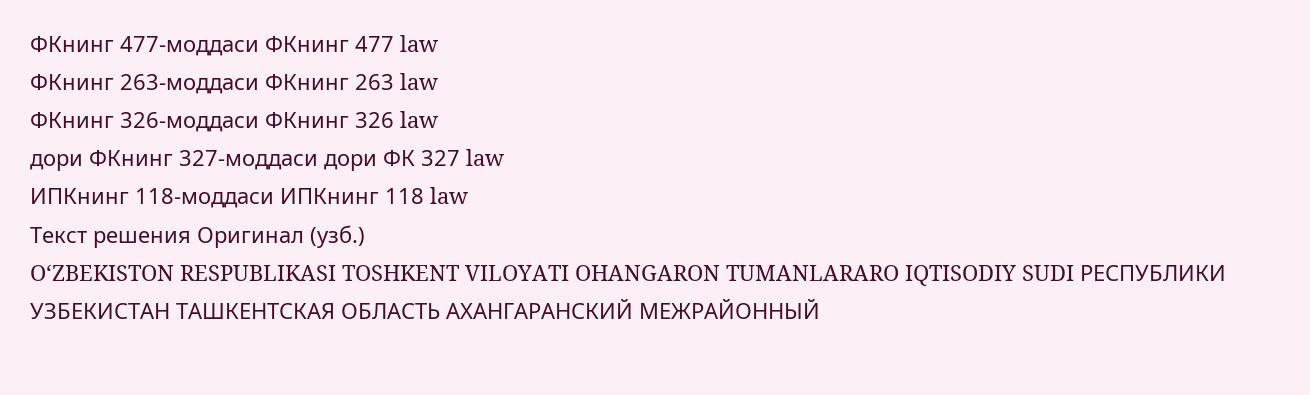ФКнинг 477-моддаси ФКнинг 477 law
ФКнинг 263-моддаси ФКнинг 263 law
ФКнинг 326-моддаси ФКнинг 326 law
дори ФКнинг 327-моддаси дори ФК 327 law
ИПКнинг 118-моддаси ИПКнинг 118 law
Текст решения Оригинал (узб.)
O‘ZBEKISTON RESPUBLIKASI TOSHKENT VILOYATI OHANGARON TUMANLARARO IQTISODIY SUDI РЕСПУБЛИКИ УЗБЕКИСТАН ТАШКЕНТСКАЯ ОБЛАСТЬ АХАНГАРАНСКИЙ МЕЖРАЙОННЫЙ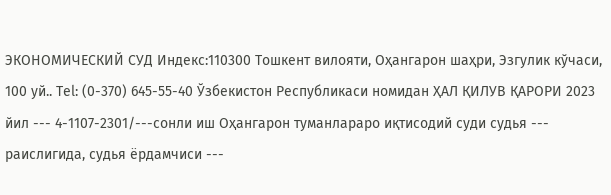ЭКОНОМИЧЕСКИЙ СУД Индекс:110300 Тошкент вилояти, Оҳангарон шаҳри, Эзгулик кўчаси, 100 уй.. Тel: (0-370) 645-55-40 Ўзбекистон Республикаси номидан ҲАЛ ҚИЛУВ ҚАРОРИ 2023 йил --- 4-1107-2301/---сонли иш Оҳангарон туманлараро иқтисодий суди судья --- раислигида, судья ёрдамчиси ---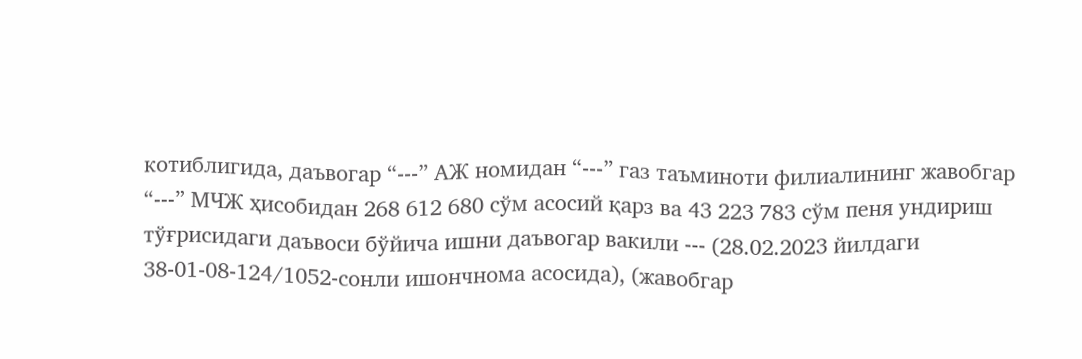котиблигида, даъвогар “---” АЖ номидан “---” газ таъминоти филиалининг жавобгар “---” МЧЖ ҳисобидан 268 612 680 сўм асосий қарз ва 43 223 783 сўм пеня ундириш тўғрисидаги даъвоси бўйича ишни даъвогар вакили --- (28.02.2023 йилдаги 38-01-08-124/1052-сонли ишончнома асосида), (жавобгар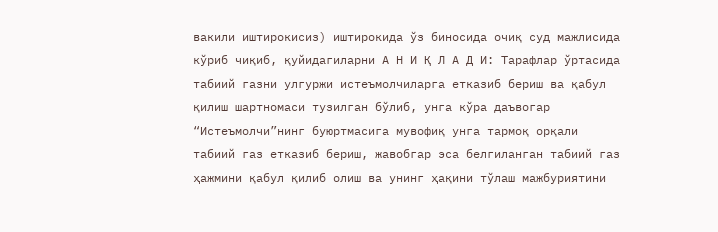вакили иштирокисиз) иштирокида ўз биносида очиқ суд мажлисида кўриб чиқиб, қуйидагиларни А Н И Қ Л А Д И: Тарафлар ўртасида табиий газни улгуржи истеъмолчиларга етказиб бериш ва қабул қилиш шартномаси тузилган бўлиб, унга кўра даъвогар “Истеъмолчи”нинг буюртмасига мувофиқ унга тармоқ орқали табиий газ етказиб бериш, жавобгар эса белгиланган табиий газ ҳажмини қабул қилиб олиш ва унинг ҳақини тўлаш мажбуриятини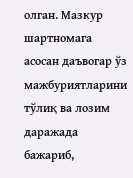олган. Мазкур шартномага асосан даъвогар ўз мажбуриятларини тўлиқ ва лозим даражада бажариб,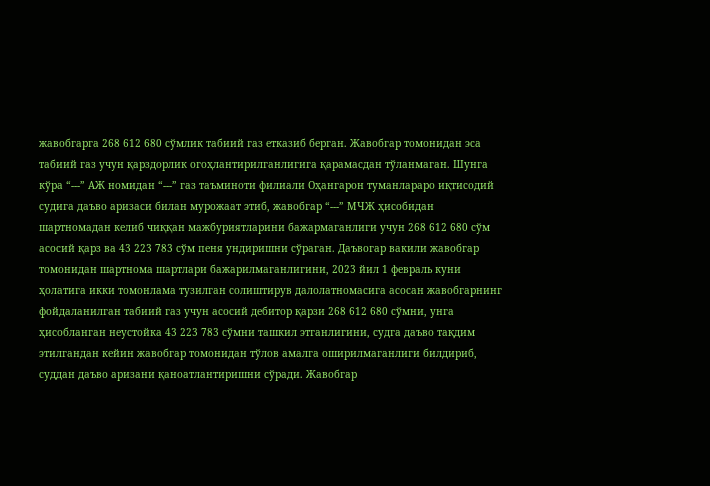жавобгарга 268 612 680 сўмлик табиий газ етказиб берган. Жавобгар томонидан эса табиий газ учун қарздорлик огоҳлантирилганлигига қарамасдан тўланмаган. Шунга кўра “---” АЖ номидан “---” газ таъминоти филиали Оҳангарон туманлараро иқтисодий судига даъво аризаси билан мурожаат этиб, жавобгар “---” МЧЖ ҳисобидан шартномадан келиб чиққан мажбуриятларини бажармаганлиги учун 268 612 680 сўм асосий қарз ва 43 223 783 сўм пеня ундиришни сўраган. Даъвогар вакили жавобгар томонидан шартнома шартлари бажарилмаганлигини, 2023 йил 1 февраль куни ҳолатига икки томонлама тузилган солиштирув далолатномасига асосан жавобгарнинг фойдаланилган табиий газ учун асосий дебитор қарзи 268 612 680 сўмни, унга ҳисобланган неустойка 43 223 783 сўмни ташкил этганлигини, судга даъво тақдим этилгандан кейин жавобгар томонидан тўлов амалга оширилмаганлиги билдириб, суддан даъво аризани қаноатлантиришни сўради. Жавобгар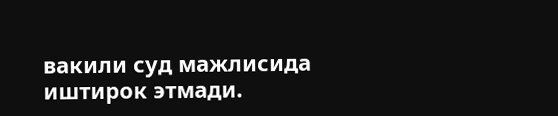вакили суд мажлисида иштирок этмади.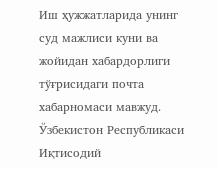Иш ҳужжатларида унинг суд мажлиси куни ва жойидан хабардорлиги тўғрисидаги почта хабарномаси мавжуд. Ўзбекистон Республикаси Иқтисодий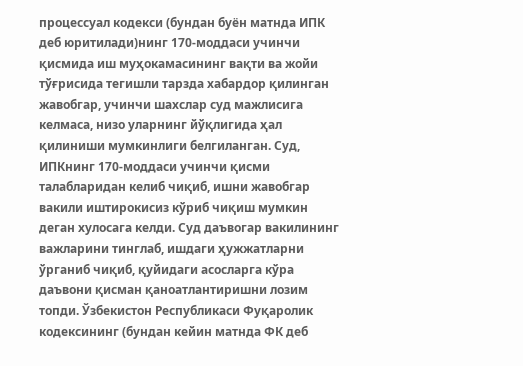процессуал кодекси (бундан буён матнда ИПК деб юритилади)нинг 170-моддаси учинчи қисмида иш муҳокамасининг вақти ва жойи тўғрисида тегишли тарзда хабардор қилинган жавобгар, учинчи шахслар суд мажлисига келмаса, низо уларнинг йўқлигида ҳал қилиниши мумкинлиги белгиланган. Суд, ИПКнинг 170-моддаси учинчи қисми талабларидан келиб чиқиб, ишни жавобгар вакили иштирокисиз кўриб чиқиш мумкин деган хулосага келди. Суд даъвогар вакилининг важларини тинглаб, ишдаги ҳужжатларни ўрганиб чиқиб, қуйидаги асосларга кўра даъвони қисман қаноатлантиришни лозим топди. Ўзбекистон Республикаси Фуқаролик кодексининг (бундан кейин матнда ФК деб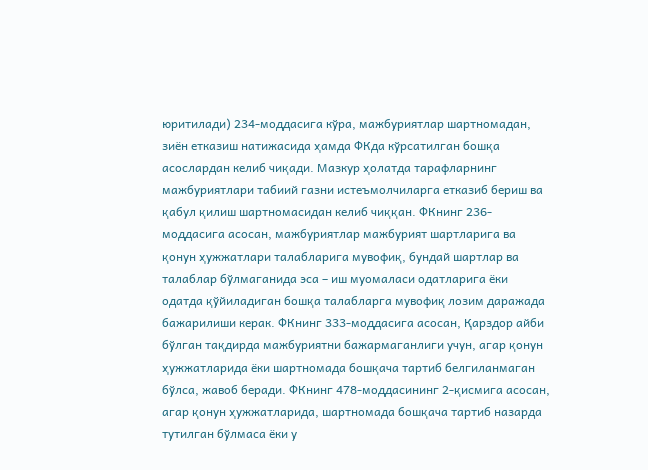юритилади) 234-моддасига кўра, мажбуриятлар шартномадан, зиён етказиш натижасида ҳамда ФКда кўрсатилган бошқа асослардан келиб чиқади. Мазкур ҳолатда тарафларнинг мажбуриятлари табиий газни истеъмолчиларга етказиб бериш ва қабул қилиш шартномасидан келиб чиққан. ФКнинг 236-моддасига асосан, мажбуриятлар мажбурият шартларига ва қонун ҳужжатлари талабларига мувофиқ, бундай шартлар ва талаблар бўлмаганида эса – иш муомаласи одатларига ёки одатда қўйиладиган бошқа талабларга мувофиқ лозим даражада бажарилиши керак. ФКнинг 333-моддасига асосан, Қарздор айби бўлган тақдирда мажбуриятни бажармаганлиги учун, агар қонун ҳужжатларида ёки шартномада бошқача тартиб белгиланмаган бўлса, жавоб беради. ФКнинг 478-моддасининг 2-қисмига асосан, агар қонун ҳужжатларида, шартномада бошқача тартиб назарда тутилган бўлмаса ёки у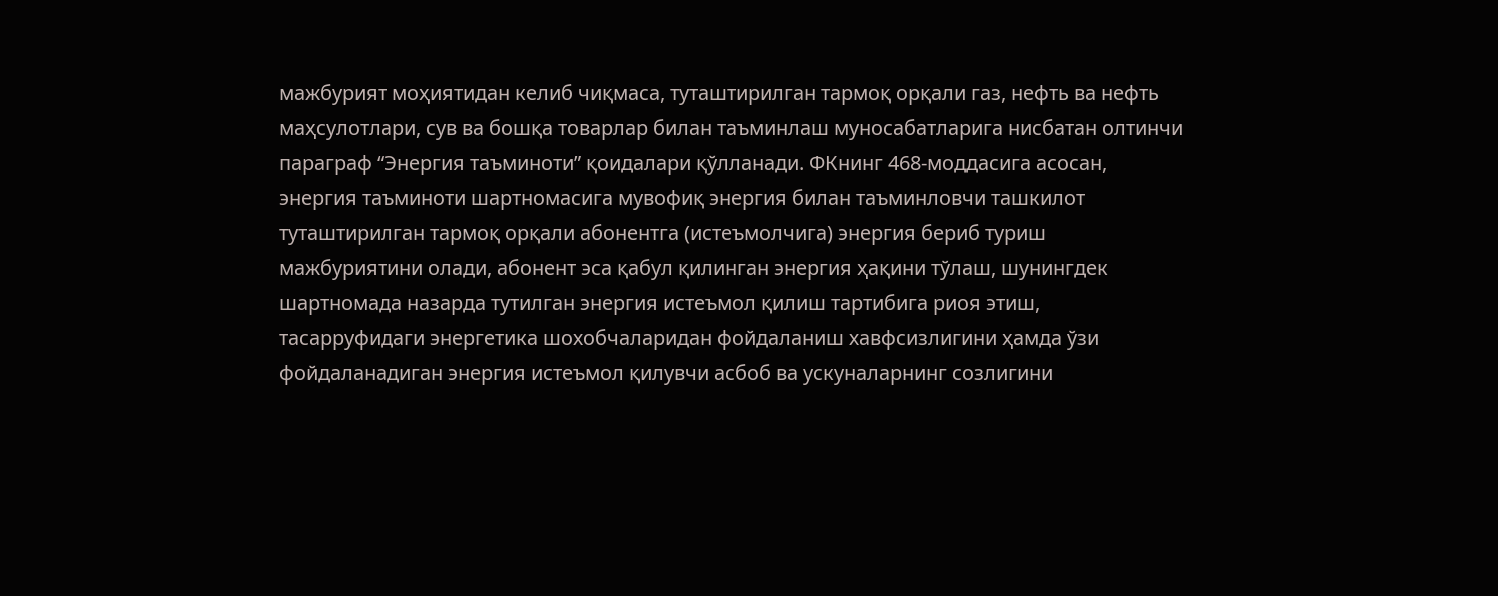мажбурият моҳиятидан келиб чиқмаса, туташтирилган тармоқ орқали газ, нефть ва нефть маҳсулотлари, сув ва бошқа товарлар билан таъминлаш муносабатларига нисбатан олтинчи параграф “Энергия таъминоти” қоидалари қўлланади. ФКнинг 468-моддасига асосан, энергия таъминоти шартномасига мувофиқ энергия билан таъминловчи ташкилот туташтирилган тармоқ орқали абонентга (истеъмолчига) энергия бериб туриш мажбуриятини олади, абонент эса қабул қилинган энергия ҳақини тўлаш, шунингдек шартномада назарда тутилган энергия истеъмол қилиш тартибига риоя этиш, тасарруфидаги энергетика шохобчаларидан фойдаланиш хавфсизлигини ҳамда ўзи фойдаланадиган энергия истеъмол қилувчи асбоб ва ускуналарнинг созлигини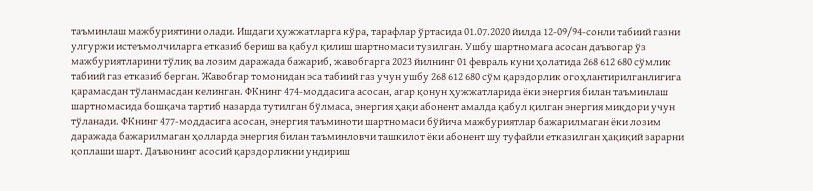таъминлаш мажбуриятини олади. Ишдаги ҳужжатларга кўра, тарафлар ўртасида 01.07.2020 йилда 12-09/94-сонли табиий газни улгуржи истеъмолчиларга етказиб бериш ва қабул қилиш шартномаси тузилган. Ушбу шартномага асосан даъвогар ўз мажбуриятларини тўлиқ ва лозим даражада бажариб, жавобгарга 2023 йилнинг 01 февраль куни ҳолатида 268 612 680 сўмлик табиий газ етказиб берган. Жавобгар томонидан эса табиий газ учун ушбу 268 612 680 сўм қарздорлик огоҳлантирилганлигига қарамасдан тўланмасдан келинган. ФКнинг 474-моддасига асосан, агар қонун ҳужжатларида ёки энергия билан таъминлаш шартномасида бошқача тартиб назарда тутилган бўлмаса, энергия ҳақи абонент амалда қабул қилган энергия миқдори учун тўланади. ФКнинг 477-моддасига асосан, энергия таъминоти шартномаси бўйича мажбуриятлар бажарилмаган ёки лозим даражада бажарилмаган ҳолларда энергия билан таъминловчи ташкилот ёки абонент шу туфайли етказилган ҳақиқий зарарни қоплаши шарт. Даъвонинг асосий қарздорликни ундириш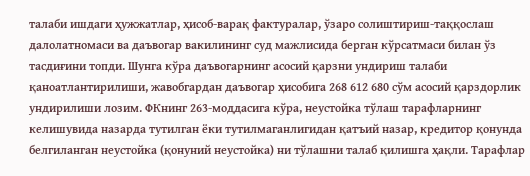талаби ишдаги ҳужжатлар, ҳисоб-варақ фактуралар, ўзаро солиштириш-таққослаш далолатномаси ва даъвогар вакилининг суд мажлисида берган кўрсатмаси билан ўз тасдиғини топди. Шунга кўра даъвогарнинг асосий қарзни ундириш талаби қаноатлантирилиши, жавобгардан даъвогар ҳисобига 268 612 680 сўм асосий қарздорлик ундирилиши лозим. ФКнинг 263-моддасига кўра, неустойка тўлаш тарафларнинг келишувида назарда тутилган ёки тутилмаганлигидан қатъий назар, кредитор қонунда белгиланган неустойка (қонуний неустойка) ни тўлашни талаб қилишга ҳақли. Тарафлар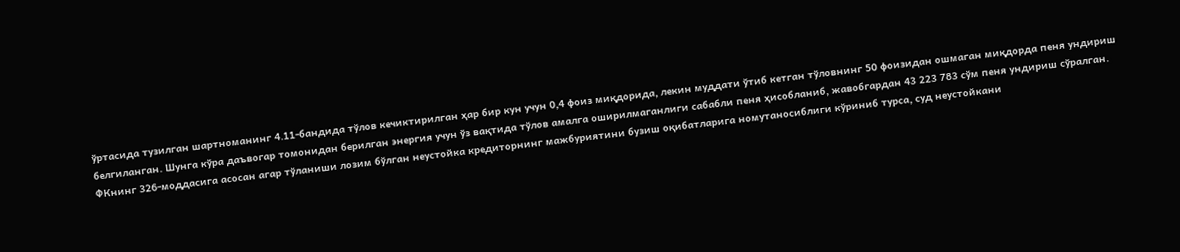ўртасида тузилган шартноманинг 4.11-бандида тўлов кечиктирилган ҳар бир кун учун 0,4 фоиз миқдорида, лекин муддати ўтиб кетган тўловнинг 50 фоизидан ошмаган миқдорда пеня ундириш белгиланган. Шунга кўра даъвогар томонидан берилган энергия учун ўз вақтида тўлов амалга оширилмаганлиги сабабли пеня ҳисобланиб, жавобгардан 43 223 783 сўм пеня ундириш сўралган. ФКнинг 326-моддасига асосан агар тўланиши лозим бўлган неустойка кредиторнинг мажбуриятини бузиш оқибатларига номутаносиблиги кўриниб турса, суд неустойкани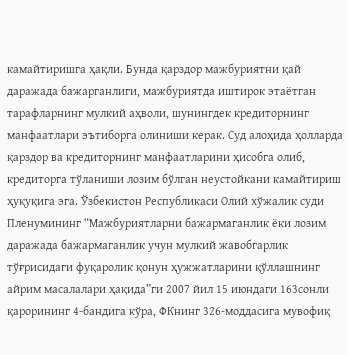камайтиришга ҳақли. Бунда қарздор мажбуриятни қай даражада бажарганлиги, мажбуриятда иштирок этаётган тарафларнинг мулкий аҳволи, шунингдек кредиторнинг манфаатлари эътиборга олиниши керак. Суд алоҳида ҳолларда қарздор ва кредиторнинг манфаатларини ҳисобга олиб, кредиторга тўланиши лозим бўлган неустойкани камайтириш ҳуқуқига эга. Ўзбекистон Республикаси Олий хўжалик суди Пленумининг “Мажбуриятларни бажармаганлик ёки лозим даражада бажармаганлик учун мулкий жавобгарлик тўғрисидаги фуқаролик қонун ҳужжатларини қўллашнинг айрим масалалари ҳақида”ги 2007 йил 15 июндаги 163сонли қарорининг 4-бандига кўра, ФКнинг 326-моддасига мувофиқ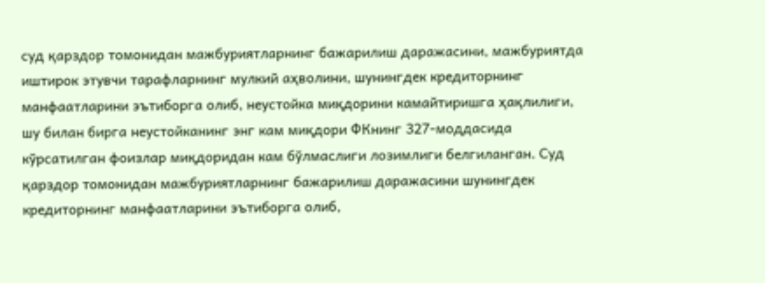суд қарздор томонидан мажбуриятларнинг бажарилиш даражасини, мажбуриятда иштирок этувчи тарафларнинг мулкий аҳволини, шунингдек кредиторнинг манфаатларини эътиборга олиб, неустойка миқдорини камайтиришга ҳақлилиги, шу билан бирга неустойканинг энг кам миқдори ФКнинг 327-моддасида кўрсатилган фоизлар миқдоридан кам бўлмаслиги лозимлиги белгиланган. Суд қарздор томонидан мажбуриятларнинг бажарилиш даражасини шунингдек кредиторнинг манфаатларини эътиборга олиб,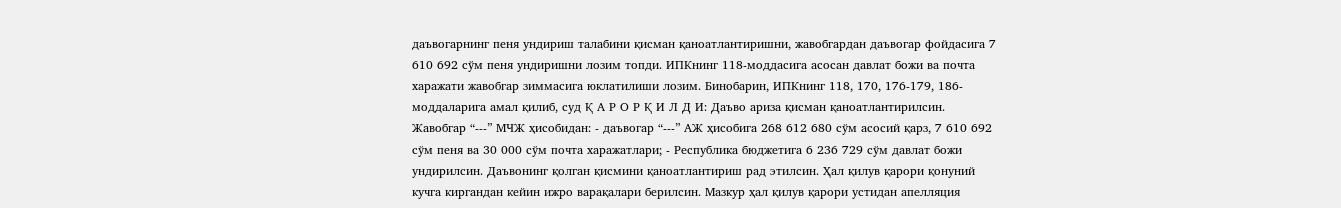даъвогарнинг пеня ундириш талабини қисман қаноатлантиришни, жавобгардан даъвогар фойдасига 7 610 692 сўм пеня ундиришни лозим топди. ИПКнинг 118-моддасига асосан давлат божи ва почта харажати жавобгар зиммасига юклатилиши лозим. Бинобарин, ИПКнинг 118, 170, 176-179, 186-моддаларига амал қилиб, суд Қ А Р О Р Қ И Л Д И: Даъво ариза қисман қаноатлантирилсин. Жавобгар “---” МЧЖ ҳисобидан: - даъвогар “---” АЖ ҳисобига 268 612 680 сўм асосий қарз, 7 610 692 сўм пеня ва 30 000 сўм почта харажатлари; - Республика бюджетига 6 236 729 сўм давлат божи ундирилсин. Даъвонинг қолган қисмини қаноатлантириш рад этилсин. Ҳал қилув қарори қонуний кучга киргандан кейин ижро варақалари берилсин. Мазкур ҳал қилув қарори устидан апелляция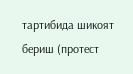тартибида шикоят бериш (протест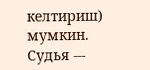келтириш) мумкин. Судья ---